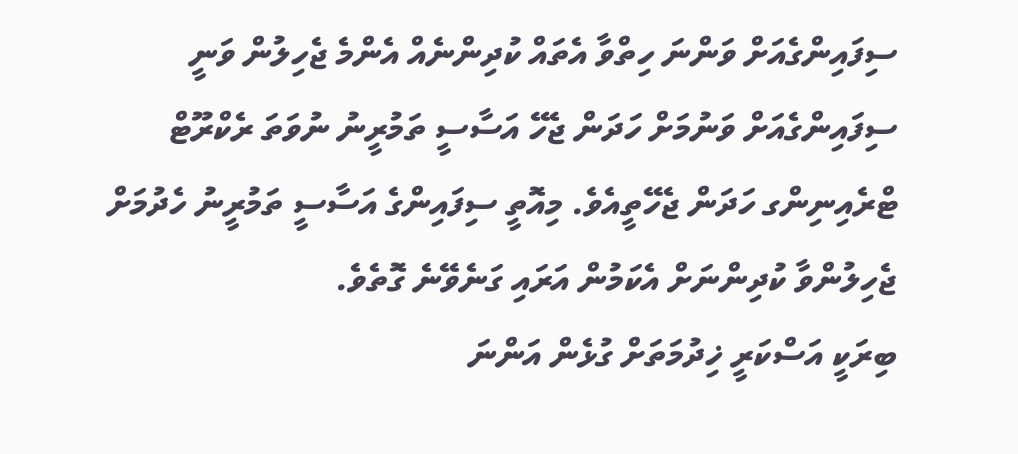ސިފައިންގެއަށް ވަންނަ ހިތްވާ އެތައް ކުދިންނެއް އެންމެ ޖެހިލުން ވަނީ ސިފައިންގެއަށް ވަނުމަށް ހަދަން ޖެހޭ އަސާސީ ތަމުރީނު ނުވަތަ ރެކްރޫޓް ޓްރެއިނިންގ ހަދަން ޖެހޭތީއެވެ. މިއޮތީ ސިފައިންގެ އަސާސީ ތަމުރީނު ހެދުމަށް ޖެހިލުންވާ ކުދިންނަށް އެކަމުން އަރައި ގަނެވޭނެ ގޮތެވެ.
ބިރަކީ އަސްކަރީ ޚިދުމަތަށް ގުޅެން އަންނަ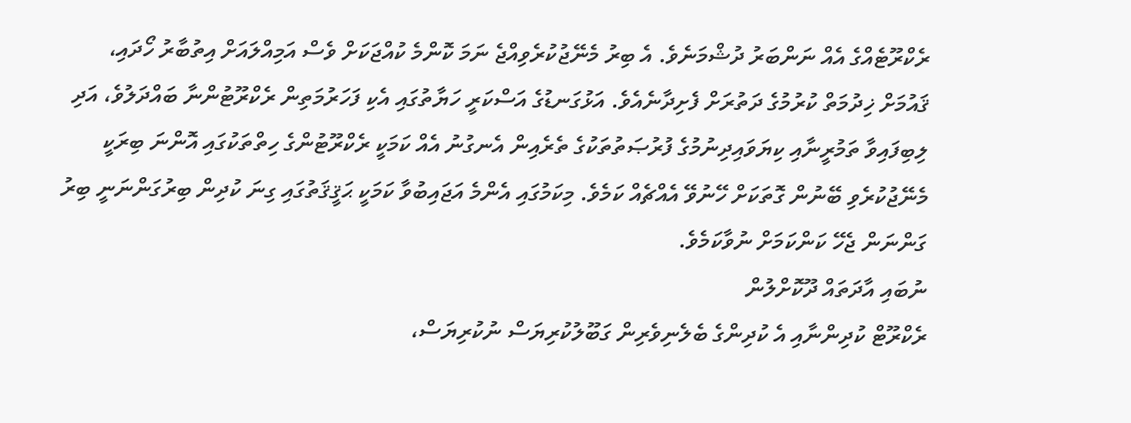ރެކްރޫޓެއްގެ އެއް ނަންބަރު ދުޝްމަނެވެ. އެ ބިރު މެނޭޖުކުރެވިއްޖެ ނަމަ ކޮންމެ ކުއްޖަކަށް ވެސް އަމިއްލައަށް އިތުބާރު ހޯދައި، ޤައުމަށް ޚިދުމަތް ކުރުމުގެ ދަތުރަށް ފެށިދާނެއެވެ. އަޅުގަނޑުގެ އަސްކަރީ ހަޔާތުގައި އެކި ފަހަރުމަތިން ރެކްރޫޓުންނާ ބައްދަލުވެ، އަދި ލިބިފައިވާ ތަމުރީނާއި ކިޔަވައިދިނުމުގެ ފުރުޞަތުތަކުގެ ތެރެއިން އެނގުނު އެއް ކަމަކީ ރެކްރޫޓުންގެ ހިތްތަކުގައި އޮންނަ ބިރަކީ މެނޭޖުކުރެވި ބޭނުން ގޮތަކަށް ހޭނުވޭ އެއްޗެއް ކަމެވެ. މިކަމުގައި އެންމެ އަޖައިބުވާ ކަމަކީ ޙަޤީޤަތުގައި ގިނަ ކުދިން ބިރުގަންނަނީ ބިރު ގަންނަން ޖެހޭ ކަންކަމަށް ނުވާކަމެވެ.
ނުބައި އާދަތައް ދޫކޮށްލުން
ރެކްރޫޓް ކުދިންނާއި އެ ކުދިންގެ ބެލެނިވެރިން ގަބޫލުކުރިޔަސް ނުކުރިޔަސް،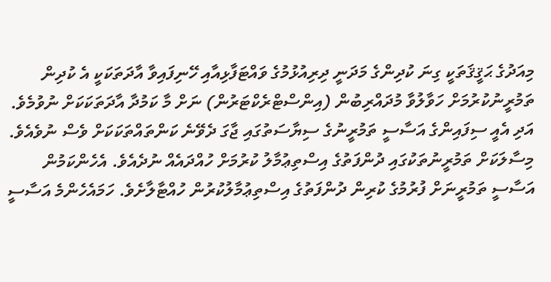މިއަދުގެ ޙަޤީޤަތަކީ ގިނަ ކުދިންގެ މަދަނީ ދިރިއުޅުމުގެ ވައްޓަފާޅިއާއި ހޭނިފައިވާ އާދަތަކަކީ އެ ކުދިން ތަމުރީނުކުރުމަށް ހަވާލުވާ މުދައްރިބުން (އިންސްޓްރެކްޓަރުން) ނަށް މާ ކަމުދާ އާދަތަކަކަށް ނުވުމެވެ. އަދި އެއީ ސިފައިންގެ އަސާސީ ތަމުރީނުގެ ސިޔާސަތުގައި ޖާގަ ދެވޭނެ ކަންތައްތަކަކަށް ވެސް ނުވެއެވެ. މިސާލަކަށް ތަމުރީނުތަކުގައި ދުންފަތުގެ އިސްތިޢުމާލު ކުރުމަށް ހުއްދައެއް ނުދެއެވެ. އެހެންކަމުން އަސާސީ ތަމުރީނަށް ފުރުމުގެ ކުރިން ދުންފަތުގެ އިސްތިޢުމާލުކުރުން ހުއްޓާލާށެވެ. ހަމައެހެންމެ އަސާސީ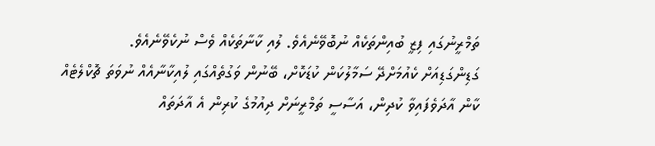ތަމްރީނުގައި ފިޒީ ބުއިންތަކެއް ނުބޮވޭނެއެވެ. ލުއި ކާނާތަކެއް ވެސް ނުކެވޭނެއެވެ.
ގަޑިންގަޑިއަށް ކެއުމަށްދޭ ސަމާލުކަން ކުޑަކޮށް، ބޭނުން ވަގުތެއްގައި ލުއިކާނާއެއް ނުވަތަ ޗޮކްލެޓެއް ކާން އާދަވެފައިވާ ކުދިން، އަސާސީ ތަމްރީނަށް ދިއުމުގެ ކުރިން އެ އާދަތައް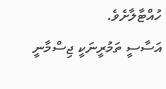ހުއްޓާލާށެވެ.
އަސާސީ ތަމުރީނަކީ ޖިސްމާނީ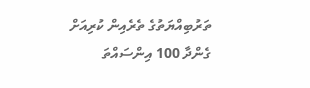ތަރުބިއްޔަތުގެ ތެރެއިން ކުރިއަށް ގެންދާ 100 އިންސައްތަ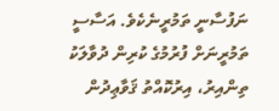ނަފުސާނީ ތަމުރީނެކެވެ. އަސާސީ ތަމުރީނަށް ފުރުމުގެ ކުރިން ދުވާލަކު ތިންއިރު، އިރުކޮއްތު ޤަވާޢިދުން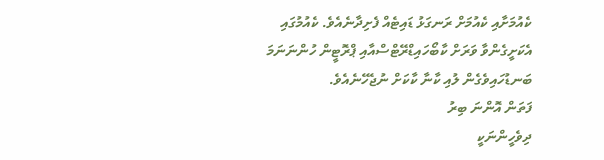ކެއުމަށާއި ކެއުމަށް ރަނގަޅު ޑައިޓެއް ފެށިދާނެއެވެ. ކެއުމުގައި އެކަށީގެންވާ ވަރަށް ކާބޯހައިޑްރޭޓްސްއާއި ޕްރޮޓީން ހުންނަނަމަ ބަނޑުހައިވެގެން ލުއި ކާނާ ކާކަށް ނުޖެހޭނެއެވެ.
ފަތަން އޮންނަ ބިރު
ދިވެހީންނަކީ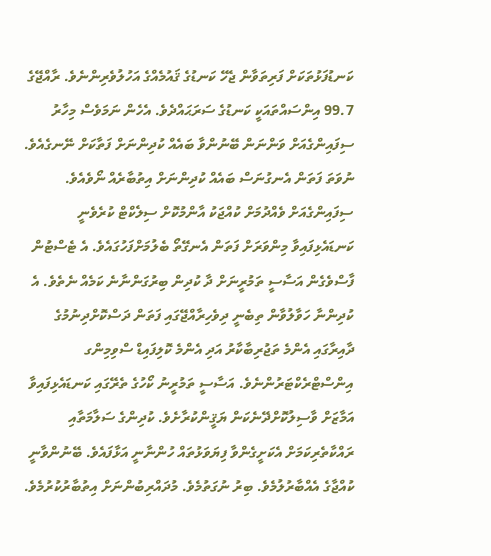ކަނޑުފަޅުތަކަށް ފަރިތަވާން ޖެހޭ ކަނޑުގެ ޤައުމެއްގެ އަހުލުވެރިންނެވެ. ރާއްޖޭގެ 99.7 އިންސައްތައަކީ ކަނޑުގެ ސަރަޙައްދެވެ. އެހެން ނަމަވެސް މިހާރު ސިފައިންގެއަށް ވަންނަން ބޭނުންވާ ބައެއް ކުދިންނަށް ފަތާކަށް ނޭނގެއެވެ. ނުވަތަ ފަތަން އެނގުނަސް ބައެއް ކުދިންނަށް އިތުބާރެއް ނޯވެއެވެ.
ސިފައިންގެއަށް ވެއްދުމަށް ކުއްޖަކު އާންމުކޮށް ސިލެކްޓް ކުރެވެނީ ކަނޑައެޅިފައިވާ މިންވަރަށް ފަތަން އެނގޭތޯ ބެލުމަށްފަހުގައެވެ. އެ ޓެސްޓުން ފާސްވެގެން އަސާސީ ތަމުރީނަށް ދާ ކުދިން ބިރުގަންނާނެ ކަމެއް ނެތެވެ. އެ ކުދިންނާ ހަވާލުވާން ތިބެނީ ދިވެހިރާއްޖޭގައި ފަތަން ދަސްކޮށްދިނުމުގެ ދާއިރާގައި އެންމެ ތަޖުރިބާކާރު އަދި އެންމެ ކޮލިފައިޑް ސްވިމިންގ އިންސްޓްރެކްޓަރުންނެވެ. އަސާސީ ތަމުރީނު ކޯހުގެ ތެރޭގައި ކަނޑައެޅިފައިވާ އަމާޒަށް ވާސިލުކޮށްދޭނެކަން ޔަޤީންކުރާށެވެ. ކުދިންގެ ސަލާމަތާއި ރައްކާތެރިކަމަށް އެކަށީގެންވާ ފިޔަވަޅުތައް ހުންނާނީ އަޅާފައެވެ. ބޭނުންވާނީ ކުއްޖާގެ އެއްބާރުލުމެވެ. ބިރު ނުގަތުމެވެ. މުދައްރިބުންނަށް އިތުބާރުކުރުމެވެ.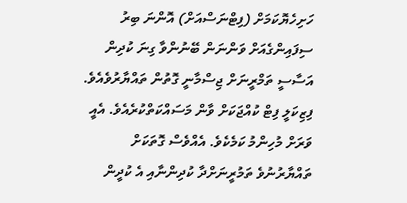ހަށިހެޔޮކަމަށް (ފިޓްނަސްއަށް) އޮންނަ ބިރު
ސިފައިންގެއަށް ވަންނަން ބޭނުންވާ ގިނަ ކުދިން އަސާސީ ތަމްރީނަށް ޖިސްމާނީ ގޮތުން ތައްޔާރުވެއެވެ. ފިޒިކަލީ ފިޓް ކުއްޖަކަށް ވާން މަސައްކަތްކުރެއެވެ. އެއީ ވަރަށް މުހިންމު ކަމެކެވެ. އެއްވެސް ގޮތަކަށް ތައްޔާރުނުވެ ތަމުރީނަށްދާ ކުދިންނާއި އެ ކުދީން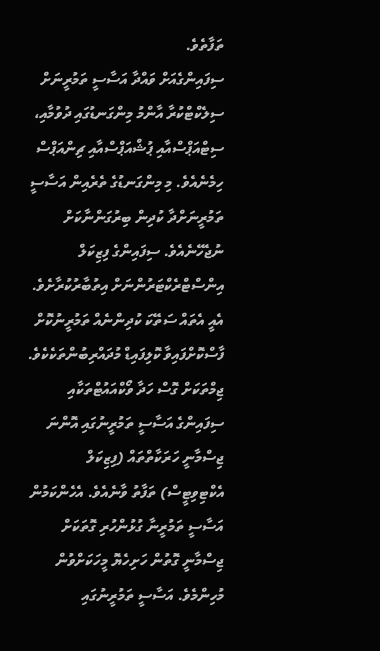ތަފާތެވެ.
ސިފައިންގެއަށް ވައްދާ އަސާސީ ތަމުރީނަށް ސިލެކްޓްކުރާ އާންމު މިންގަނޑުގައި ދުވުމާއި، ސިޓްއަޕްސްއާއި ޕުޝްއަޕްސްއާއި ޗިންއަޕްސް ހިމެނެއެވެ. މި މިންގަނޑުގެ ތެރެއިން އަސާސީ ތަމުރީނަށްދާ ކުދިން ބިރުގަންނާކަށް ނުޖެހޭނެއެވެ. ސިފައިންގެ ފިޒިކަލް އިންސްޓްރެކްޓަރުންނަށް އިތުބާރުކުރާށެވެ. އެއީ އެތައް ސަތޭކަ ކުދިންނެއް ތަމުރީނުކޮށް ފާސްކޮށްފައިވާ ކޮލިފައިޑް މުދައްރިބުންތަކެކެވެ.
ޖިމްތަކަށް ގޮސް ހަދާ ވޯކްއައުޓްތަކާއި ސިފައިންގެ އަސާސީ ތަމުރީނުގައި އޮންނަ ޖިސްމާނީ ހަރަކާތްތައް (ފިޒިކަލް އެކްޓިވިޓީސް) ތަފާތު ވާނެއެވެ. އެހެންކަމުން އަސާސީ ތަމުރީނާ ގުޅުންހުރި ގޮތަކަށް ޖިސްމާނީ ގޮތުން ހަށިހެޔޮ މީހަކަށްވުން މުހިންމެވެ. އަސާސީ ތަމުރީނުގައި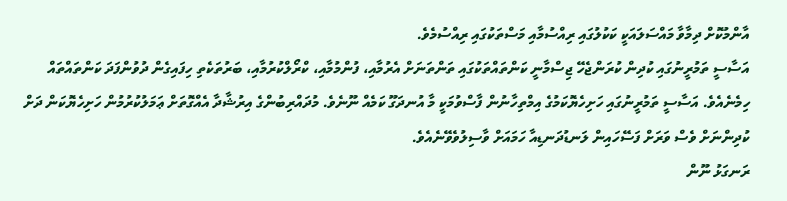އާންމުކޮށް ދިމާވާ މައްސަލައަކީ ކަކުލުގައި ރިއްސުމާއި މަސްތަކުގައި ރިއްސުމެވެ.
އަސާސީ ތަމުރީނުގައި ކުދިން ކުރަންޖެހޭ ޖިސްމާނީ ކަންތައްތަކުގައި ތަންތަނަށް އެރުމާއި، ފުންމުމާއި، ކްރޯލްކުރުމާއި، ބަރުތަކެތި ހިފައިގެން ދުވުންފަދަ ކަންތައްތައް ހިމެނެއެވެ. އަސާސީ ތަމުރީނުގައި ހަށިހެޔޮކަމުގެ އިމްތިހާނުން ފާސްވުމަކީ މާ އުނދަގޫ ކަމެއް ނޫނެވެ. މުދައްރިބުންގެ އިރުޝާދާ އެއްގޮތަށް ޢަމަލުކުރުމުން ހަށިހެޔޮކަން ދަށް ކުދިންނަށް ވެސް ވަރަށް ފަސޭހައިން ލަނޑުދަނޑިއާ ހަމައަށް ވާސިލުވެވޭނެއެވެ.
ރަނގަޅު ނޫން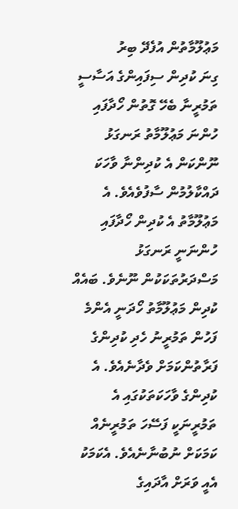މަޢުލޫމާތުން އުފެދޭ ބިރު
ގިނަ ކުދިން ސިފައިންގެ އަސާސީ ތަމުރީނާ ބެހޭ ގޮތުން ހޯދާފައި ހުންނަ މަޢުލޫމާތު ރަނގަޅު ނޫންކަން އެ ކުދިންނާ ވާހަކަ ދައްކާލުމުން ސާފުވެއެވެ. އެ މަޢުލޫމާތު އެ ކުދިން ހޯދާފައި ހުންނަނީ ރަނގަޅު މަސްދަރުތަކަކުން ނޫނެވެ. ބައެއް ކުދިން މަޢުލޫމާތު ހޯދަނީ އެންމެ ފަހުން ތަމުރީނު ހެދި ކުދިންގެ ފަރާތުންކަމަށް ވެދާނެއެވެ. އެ ކުދިންގެ ވާހަކަތަކުގައި އެ ތަމުރީނަކީ ފަސޭހަ ތަމުރީނެއް ކަމަކަށް ނުބުނާނެއެވެ. އެކަމަކު އެއީ ވަރަށް އާދައިގެ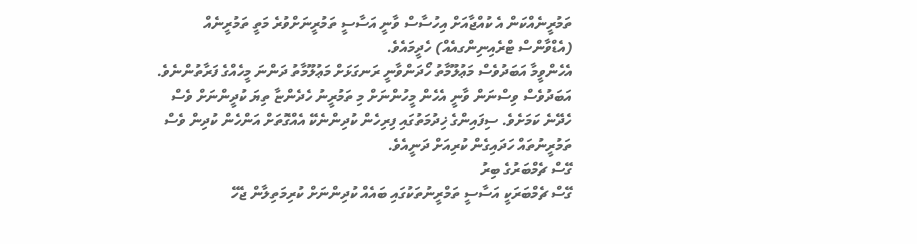ތަމުރީނެއްކަން އެ ކުއްޖާއަށް އިހުސާސް ވާނީ އަސާސީ ތަމުރީނަށްވުރެ މަތީ ތަމުރީނެއް (އެޑްވާންސް ޓްރެއިނިންގއެއް) ހެދީމައެވެ.
އެހެންވީމާ އަބަދުވެސް މަޢުލޫމާތު ހޯދަންވާނީ ރަނގަޅަށް މަޢުލޫމާތު ދަންނަ މީހެއްގެ ފަރާތުންނެވެ. އަބަދުވެސް ވިސްނަން ވާނީ އެހެން މީހުންނަށް މި ތަމުރީނު ހެދެންޏާ ތިޔަ ކުދީންނަށް ވެސް ހެދޭނެ ކަމަށެވެ. ސިފައިންގެ ޚިދުމަތުގައި ފިރިހެން ކުދިންނެކޭ އެއްގޮތަށް އަންހެން ކުދިން ވެސް ތަމުރީނުތައް ހަދައިގެން ކުރިއަށް ދަނީއެވެ.
ގޭސް ޗެމްބަރުގެ ބިރު
ގޭސް ޗެމްބަރަކީ އަސާސީ ތަމްރީނުތަކުގައި ބައެއް ކުދިންނަށް ކުރިމަތިލާން ޖެހޭ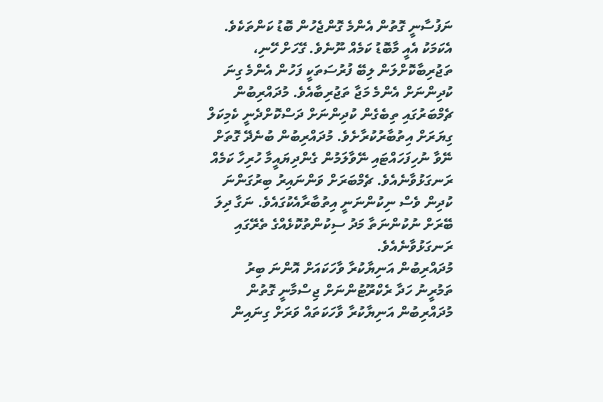ނަފުސާނީ ގޮތުން އެންމެ ގޮންޖެހުން ބޮޑު ކަންތަކެވެ. އެކަމަކު އެއީ މާބޮޑު ކަމެއް ނޫނެވެ. ގޭހަށް ހޭނި، ތަޖުރިބާކޮށްލަން ލިބޭ ފުރުސަތަކީ ފަހުން އެންމެ ގިނަ ކުދިންނަށް އެންމެ މަޖާ ތަޖުރިބާއެވެ. މުދައްރިބުން ޗެމްބަރުގައި ތިބެގެން ކުދިންނަށް ދަސްކޮށްދެނީ ކެމިކަލް ގިޔަރަށް އިތުބާރުކުރާށެވެ. މުދައްރިބުން ބުނެދޭ ގޮތަށް ނޭވާ ނުހިފަހައްޓައި ނޭވާލަމުން ގެންދިޔައީމާ ހުރިހާ ކަމެއް ރަނގަޅުވާނެއެވެ. ޗެމްބަރަށް ވަންނައިރު ބިރުގަންނަ ކުދިން ވެސް ނިކުންނަނީ އިތުބާރާއެކުގައެވެ. ނަގާ ދިލަ ބޭރަށް ނުކުންނަތާ މަދު ސިކުންތުކޮޅެއްގެ ތެރޭގައި ރަނގަޅުވާނެއެވެ.
މުދައްރިބުން އަނިޔާކުރާ ވާހަކައަށް އޮންނަ ބިރު
ތަމުރީނު ހަދާ ރެކްރޫޓުންނަށް ޖިސްމާނީ ގޮތުން މުދައްރިބުން އަނިޔާކުރާ ވާހަކަތައް ވަރަށް ގިނައިން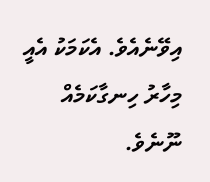އިވޭނެއެވެ. އެކަމަކު އެއީ މިހާރު ހިނގާކަމެއް ނޫނެވެ.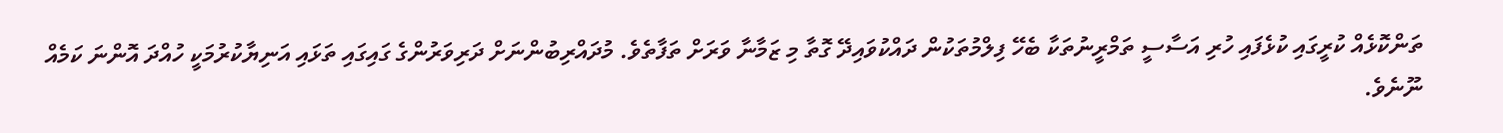ތަންކޮޅެއް ކުރީގައި ކުޅެފައި ހުރި އަސާސީ ތަމްރީނުތަކާ ބެހޭ ފިލްމުތަކުން ދައްކުވައިދޭ ގޮތާ މި ޒަމާނާ ވަރަށް ތަފާތެވެ. މުދައްރިބުންނަށް ދަރިވަރުންގެ ގައިގައި ތަޅައި އަނިޔާކުރުމަކީ ހުއްދަ އޮންނަ ކަމެއް ނޫނެވެ.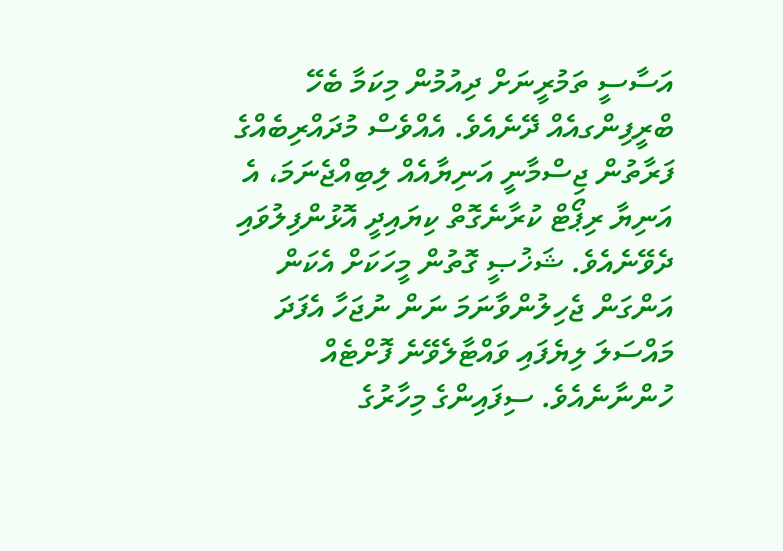އަސާސީ ތަމުރީނަށް ދިއުމުން މިކަމާ ބެހޭ ބްރީފިންގއެއް ދޭނެއެވެ. އެއްވެސް މުދައްރިބެއްގެ ފަރާތުން ޖިސްމާނީ އަނިޔާއެއް ލިބިއްޖެނަމަ، އެ އަނިޔާ ރިޕޯޓް ކުރާނެގޮތް ކިޔައިދީ އޮޅުންފިލުވައި ދެވޭނެއެވެ. ޝަޚުޞީ ގޮތުން މީހަކަށް އެކަން އަންގަން ޖެހިލުންވާނަމަ ނަން ނުޖަހާ އެފަދަ މައްސަލަ ލިޔެފައި ވައްޓާލެވޭނެ ފޮށްޓެއް ހުންނާނެއެވެ. ސިފައިންގެ މިހާރުގެ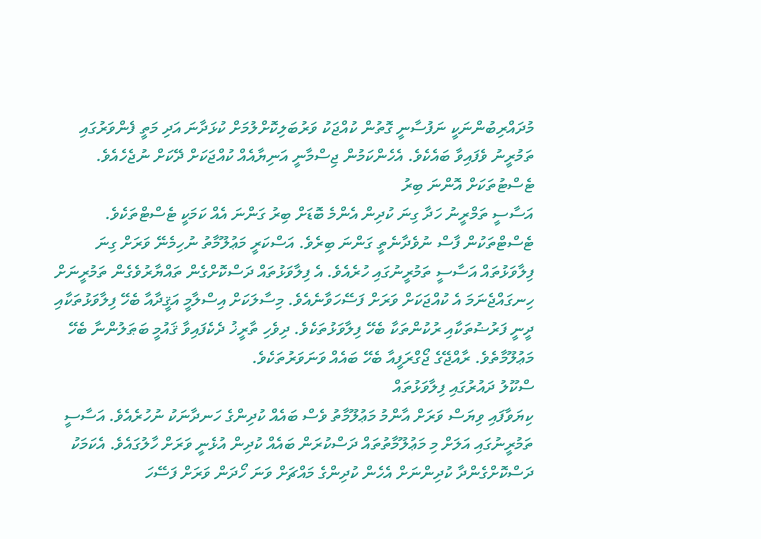މުދައްރިބުންނަކީ ނަފުސާނީ ގޮތުން ކުއްޖަކު ވަރުބަލިކޮށްލުމަށް ކުޅަދާނަ އަދި މަތީ ފެންވަރުގައި ތަމުރީނު ވެފައިވާ ބައެކެވެ. އެހެންކަމުން ޖިސްމާނީ އަނިޔާއެއް ކުއްޖަކަށް ދޭކަށް ނުޖެހެއެވެ.
ޓެސްޓުތަކަށް އޮންނަ ބިރު
އަސާސީ ތަމްރީނު ހަދާ ގިނަ ކުދިން އެންމެ ބޮޑަށް ބިރު ގަންނަ އެއް ކަމަކީ ޓެސްޓްތަކެވެ. ޓެސްޓްތަކުން ފާސް ނުވެދާނެތީ ގަންނަ ބިރެވެ. އަސްކަރީ މަޢުލޫމާތު ނުހިމެނޭ ވަރަށް ގިނަ ފިލާވަޅުތައް އަސާސީ ތަމުރީނުގައި ހުރެއެވެ. އެ ފިލާވަޅުތައް ދަސްކޮށްގެން ތައްޔާރުވެގެން ތަމުރީނަށް ހިނގައްޖެނަމަ އެ ކުއްޖަކަށް ވަރަށް ފަސޭހަވާނެއެވެ. މިސާލަކަށް އިސްލާމީ އަޤީދާއާ ބެހޭ ފިލާވަޅުތަކާއި ދީނީ ފަރުޟުތަކާއި ރުކުންތަކާ ބެހޭ ފިލާވަޅުތަކެވެ. ދިވެހި ތާރީޚު ދެކެފައިވާ ޤައުމީ ބަޠަލުންނާ ބެހޭ މަޢުލޫމާތެވެ. ރާއްޖޭގެ ޖޯގްރަފީއާ ބެހޭ ބައެއް ވަނަވަރުތަކެވެ.
ސްކޫލު ދައުރުގައި ފިލާވަޅުތައް
ކިޔަވާފައި ވިޔަސް ވަރަށް އާންމު މަޢުލޫމާތު ވެސް ބައެއް ކުދިންގެ ހަނދާނަކު ނުހުރެއެވެ. އަސާސީ ތަމުރީނުގައި އަލަށް މި މަޢުލޫމާތުތައް ދަސްކުރަން ބައެއް ކުދިން އުޅެނީ ވަރަށް ހާލުގައެވެ. އެކަމަކު ދަސްކޮށްގެންދާ ކުދިންނަށް އެހެން ކުދިންގެ މައްޗަށް ވަނަ ހޯދަން ވަރަށް ފަސޭހަ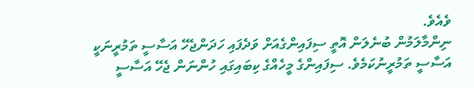ވެއެވެ.
ނިންމާލަމުން ބުނެލަން އޮތީ ސިފައިންގެއަށް ވަދެފައި ހަދަންޖެހޭ އަސާސީ ތަމުރީނަކީ އަސާސީ ތަމުރީނުކަމެވެ. ސިފައިންގެ މީހެއްގެ ކިބައިގައި ހުންނަން ޖެހޭ އަސާސީ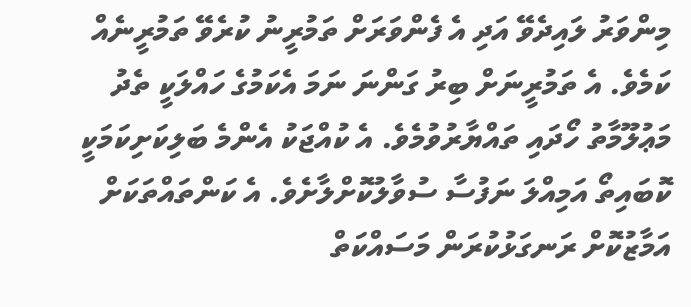މިންވަރު ލައިދެވޭ އަދި އެ ފެންވަރަށް ތަމުރީނު ކުރެވޭ ތަމުރީނެއް ކަމެވެ. އެ ތަމުރީނަށް ބިރު ގަންނަ ނަމަ އެކަމުގެ ހައްލަކީ ތެދު މަޢުލޫމާތު ހޯދައި ތައްޔާރުވުމެވެ. އެ ކުއްޖަކު އެންމެ ބަލިކަށިކަމަކީ ކޮބައިތޯ އަމިއްލަ ނަފުސާ ސުވާލުކޮށްލާށެވެ. އެ ކަންތައްތަކަށް އަމާޒުކޮށް ރަނގަޅުކުރަން މަސައްކަތް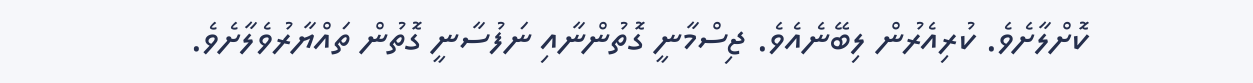ކޮށްލާށެވެ. ކުރިއެރުން ލިބޭނެއެވެ. ޖިސްމާނީ ގޮތުންނާއި ނަފުސާނީ ގޮތުން ތައްޔާރުވެލާށެވެ.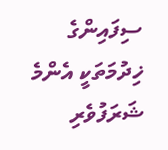ސިފައިންގެ ޚިދުމަތަކީ އެންމެ ޝަރަފުވެރި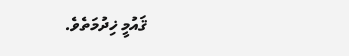ޤައުމީ ޚިދުމަތެވެ.